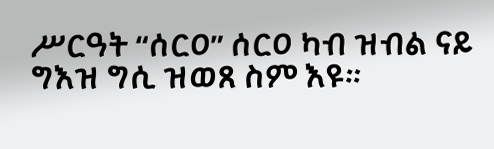ሥርዓት “ሰርዐ” ሰርዐ ካብ ዝብል ናይ ግእዝ ግሲ ዝወጸ ስም እዩ።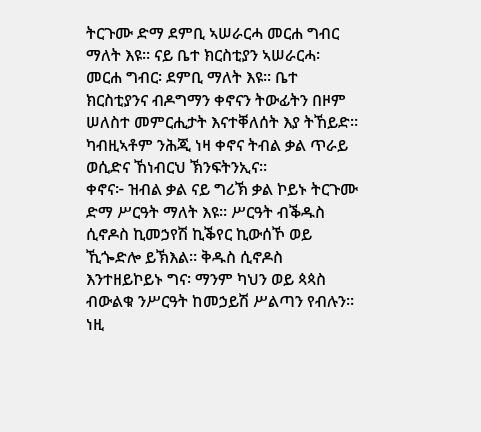ትርጉሙ ድማ ደምቢ ኣሠራርሓ መርሐ ግብር ማለት እዩ። ናይ ቤተ ክርስቲያን ኣሠራርሓ፡ መርሐ ግብር፡ ደምቢ ማለት እዩ። ቤተ ክርስቲያንና ብዶግማን ቀኖናን ትውፊትን በዞም ሠለስተ መምርሒታት እናተቐለሰት እያ ትኸይድ። ካብዚኣቶም ንሕጂ ነዛ ቀኖና ትብል ቃል ጥራይ ወሲድና ኸነብርህ ኽንፍትንኢና።
ቀኖና፦ ዝብል ቃል ናይ ግሪኽ ቃል ኮይኑ ትርጉሙ ድማ ሥርዓት ማለት እዩ። ሥርዓት ብቕዱስ ሲኖዶስ ኪመኃየሽ ኪቕየር ኪውሰኾ ወይ ኺጐድሎ ይኽእል። ቅዱስ ሲኖዶስ እንተዘይኮይኑ ግና፡ ማንም ካህን ወይ ጳጳስ ብውልቁ ንሥርዓት ከመኃይሽ ሥልጣን የብሉን። ነዚ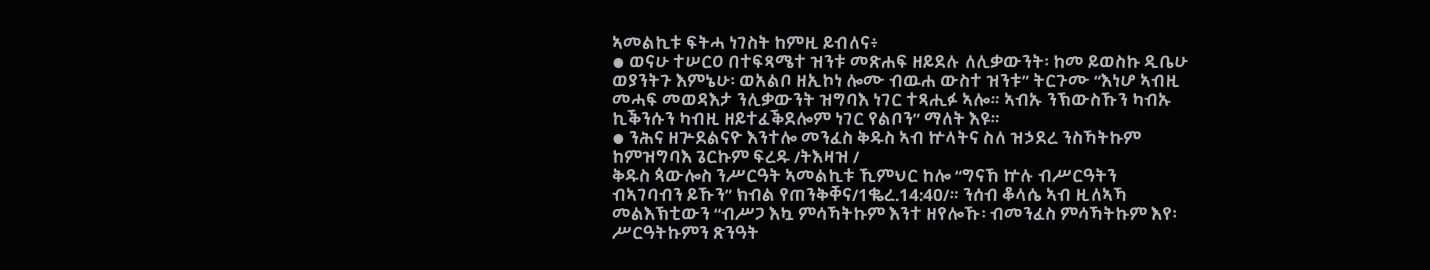ኣመልኪቱ ፍትሓ ነገስት ከምዚ ይብለና፥
⦁ ወናሁ ተሠርዐ በተፍጻሜተ ዝንቱ መጽሐፍ ዘይደሉ ለሊቃውንት፡ ከመ ይወስኩ ዲቤሁ ወያንትጉ እምኔሁ፡ ወአልቦ ዘኢኮነ ሎሙ ብዉሐ ውስተ ዝንቱ” ትርጉሙ “እነሆ ኣብዚ መሓፍ መወዳእታ ንሊቃውንት ዝግባእ ነገር ተጻሒፉ ኣሎ። ኣብኡ ንኽውስኹን ካብኡ ኪቕንሱን ካብዚ ዘይተፈቕደሎም ነገር የልቦን” ማለት እዩ።
⦁ ንሕና ዘጕደልናዮ እንተሎ መንፈስ ቅዱስ ኣብ ኵላትና ስለ ዝኃደረ ንስኻትኩም ከምዝግባእ ጌርኩም ፍረዱ /ትእዛዝ /
ቅዱስ ጳውሎስ ንሥርዓት ኣመልኪቱ ኺምህር ከሎ “ግናኸ ኵሉ ብሥርዓትን ብኣገባብን ይኹን” ክብል የጠንቅቐና/1ቈረ.14:40/። ንሰብ ቆላሴ ኣብ ዚለኣኻ መልእኽቲውን “ብሥጋ እኳ ምሳኻትኩም እንተ ዘየሎኹ፡ ብመንፈስ ምሳኻትኩም እየ፡ ሥርዓትኩምን ጽንዓት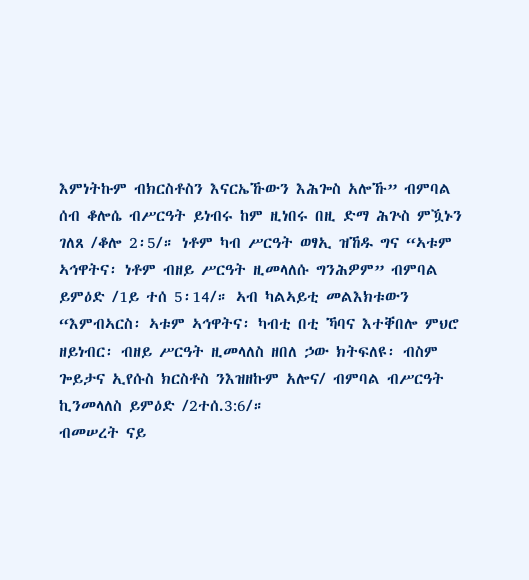እምነትኩም ብክርስቶስን እናርኤኹውን እሕጐስ አሎኹ” ብምባል ሰብ ቆሎሴ ብሥርዓት ይነብሩ ከም ዚነበሩ በዚ ድማ ሕጕስ ምዃኑን ገለጸ /ቆሎ 2፡5/። ነቶም ካብ ሥርዓት ወፃኢ ዝኸዱ ግና “ኣቱም ኣኅዋትና፡ ነቶም ብዘይ ሥርዓት ዚመላለሱ ግንሕዎም” ብምባል ይምዕድ /1ይ ተሰ 5፡14/። ኣብ ካልኣይቲ መልእክቱውን “እምብኣርስ፡ ኣቱም ኣኅዋትና፡ ካብቲ በቲ ኻባና እተቐበሎ ምህሮ ዘይነብር፡ ብዘይ ሥርዓት ዚመላለስ ዘበለ ኃው ክትፍለዩ፡ ብስም ጐይታና ኢየሱስ ክርስቶስ ንእዝዘኩም አሎና/ ብምባል ብሥርዓት ኪንመላለስ ይምዕድ /2ተሰ.3:6/።
ብመሠረት ናይ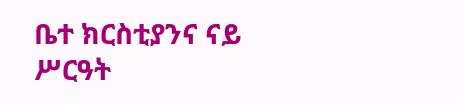ቤተ ክርስቲያንና ናይ ሥርዓት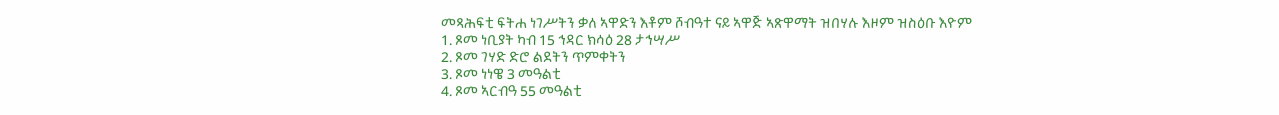መጻሕፍቲ ፍትሐ ነገሥትን ቃለ ኣዋድን እቶም ሾብዓተ ናይ ኣዋጅ ኣጽዋማት ዝበሃሉ እዞም ዝስዕቡ እዮም
1. ጾመ ነቢያት ካብ 15 ኅዳር ክሳዕ 28 ታኅሣሥ
2. ጾመ ገሃድ ድሮ ልደትን ጥምቀትን
3. ጾመ ነነዌ 3 መዓልቲ
4. ጾመ ኣርብዓ 55 መዓልቲ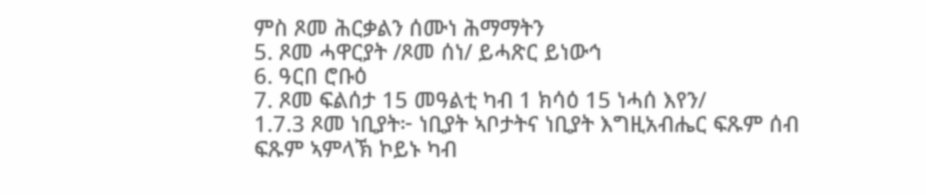ምስ ጾመ ሕርቃልን ሰሙነ ሕማማትን
5. ጾመ ሓዋርያት /ጾመ ሰነ/ ይሓጽር ይነውኅ
6. ዓርበ ሮቡዕ
7. ጾመ ፍልሰታ 15 መዓልቲ ካብ 1 ክሳዕ 15 ነሓሰ እየን/
1.7.3 ጾመ ነቢያት፦ ነቢያት ኣቦታትና ነቢያት እግዚአብሔር ፍጹም ሰብ ፍጹም ኣምላኽ ኮይኑ ካብ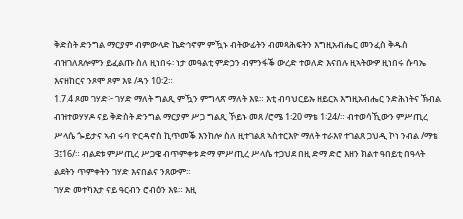ቅድስት ድንግል ማርያም ብምውላድ ኬድኅኖም ምዃኑ ብትውፊትን ብመጻሕፍትን እግዚአብሔር መንፈስ ቅዱስ ብዝገለጸሎምን ይፈልጡ ስለ ዚነበሩ፡ ነታ መዓልቲ ምድኃን ብምንፋቕ ውረድ ተወለድ እናበሉ ዚኣትውዎ ዚነበሩ ሱባኤ እናዘከርና ንጾሞ ጾም እዩ /ዳን 10፡2።
1.7.4 ጾመ ገሃድ፦ ገሃድ ማለት ግልጺ ምዃን ምግላጽ ማለት እዩ። እቲ ብባህርይኡ ዘይርአ እግዚአብሔር ንድሕነትና ኽብል ብዝተወሃሃዶ ናይ ቅድስት ድንግል ማርያም ሥጋ ግልጺ ኾይኑ መጸ /ሮሜ 1፡20 ማቴ 1፡24/። ብተወሳኺውን ምሥጢረ ሥላሴ ጐይታና ኣብ ሩባ ዮርዳኖስ ኪጥመቕ እንከሎ ስለ ዚተገልጸ ኣስተርእዮ ማለት ተራእየ ተገልጸ ጋህዲ ኮነ ንብል /ማቴ 3፤16/። ብልደቱ ምሥጢረ ሥጋዌ ብጥምቀቱ ድማ ምሥጢረ ሥላሴ ተጋህደ በዚ ድማ ድሮ እዘን ክልተ ዓበይቲ በዓላት ልደትን ጥምቀትን ገሃድ እናበልና ንጸውም።
ገሃድ መተካእታ ናይ ዓርብን ሮብዕን እዩ። እዚ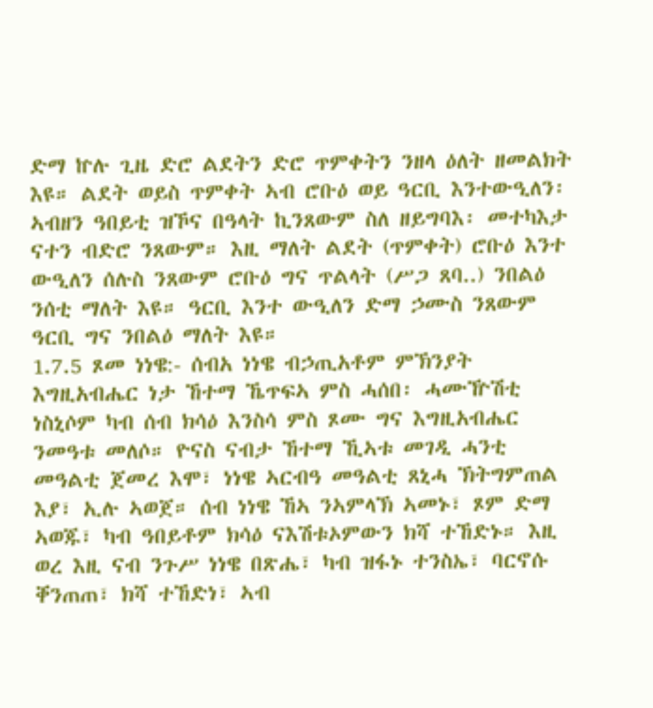ድማ ኵሉ ጊዜ ድሮ ልደትን ድሮ ጥምቀትን ንዘላ ዕለት ዘመልክት እዩ። ልደት ወይስ ጥምቀት ኣብ ሮቡዕ ወይ ዓርቢ እንተውዒለን፡ ኣብዘን ዓበይቲ ዝኾና በዓላት ኪንጸውም ስለ ዘይግባእ፡ መተካእታ ናተን ብድሮ ንጸውም። እዚ ማለት ልደት (ጥምቀት) ሮቡዕ እንተ ውዒለን ሰሉስ ንጸውም ሮቡዕ ግና ጥልላት (ሥጋ ጸባ..) ንበልዕ ንሰቲ ማለት እዩ። ዓርቢ እንተ ውዒለን ድማ ኃሙስ ንጸውም ዓርቢ ግና ንበልዕ ማለት እዩ።
1.7.5 ጾመ ነነዌ:- ሰብአ ነነዌ ብኃጢአቶም ምኽንያት እግዚአብሔር ነታ ኸተማ ኼጥፍኣ ምስ ሓሰበ፡ ሓሙዅሽቲ ነስኒሶም ካብ ሰብ ክሳዕ እንስሳ ምስ ጾሙ ግና እግዚአብሔር ንመዓቱ መለሶ። ዮናስ ናብታ ኸተማ ኺኣቱ መገዲ ሓንቲ መዓልቲ ጀመረ እሞ፣ ነነዌ ኣርብዓ መዓልቲ ጸኒሓ ኽትግምጠል እያ፣ ኢሉ ኣወጀ። ሰብ ነነዌ ኸኣ ንኣምላኽ ኣመኑ፣ ጾም ድማ ኣወጁ፣ ካብ ዓበይቶም ክሳዕ ናእሽቱኦምውን ክሻ ተኸድኑ። እዚ ወረ እዚ ናብ ንጉሥ ነነዌ በጽሔ፣ ካብ ዝፋኑ ተንስኤ፣ ባርኖሱ ቐንጠጠ፣ ክሻ ተኸድነ፣ ኣብ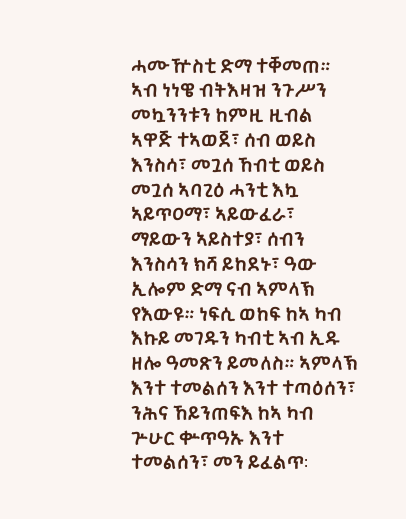ሓሙዅስቲ ድማ ተቐመጠ። ኣብ ነነዌ ብትእዛዝ ንጉሥን መኳንንቱን ከምዚ ዚብል ኣዋጅ ተኣወጀ፣ ሰብ ወይስ እንስሳ፣ መጓሰ ኸብቲ ወይስ መጓሰ ኣባጊዕ ሓንቲ እኳ ኣይጥዐማ፣ ኣይውፈራ፣ ማይውን ኣይስተያ፣ ሰብን እንስሳን ክሻ ይከደኑ፣ ዓው ኢሎም ድማ ናብ ኣምላኽ የእውዩ። ነፍሲ ወከፍ ከኣ ካብ እኩይ መገዱን ካብቲ ኣብ ኢዱ ዘሎ ዓመጽን ይመለስ። ኣምላኽ እንተ ተመልሰን እንተ ተጣዕሰን፣ ንሕና ኸይንጠፍእ ከኣ ካብ ጕሁር ቍጥዓኡ እንተ ተመልሰን፣ መን ይፈልጥ∶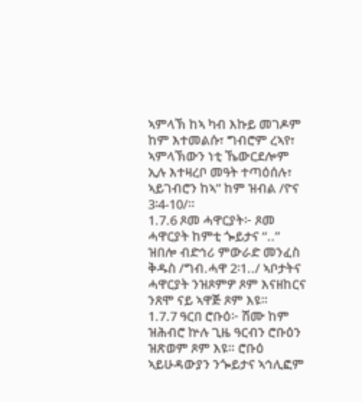ኣምላኽ ከኣ ካብ እኩይ መገዶም ከም እተመልሱ፣ ግብሮም ረኣየ፣ ኣምላኽውን ነቲ ኼውርደሎም ኢሉ እተዛረቦ መዓት ተጣዕሰሉ፣ ኣይገብሮን ከኣ” ከም ዝብል /ዮና 3፡4-10/።
1.7.6 ጾመ ሓዋርያት፦ ጾመ ሓዋርያት ከምቲ ጐይታና “..” ዝበሎ ብድኅሪ ምውራድ መንፈስ ቅዱስ /ግብ.ሓዋ 2፡1../ ኣቦታትና ሓዋርያት ንዝጾምዎ ጾም እናዘከርና ንጸሞ ናይ ኣዋጅ ጾም እዩ።
1.7.7 ዓርበ ሮቡዕ፦ ሽሙ ከም ዝሕብሮ ኵሉ ጊዜ ዓርብን ሮቡዕን ዝጽወም ጾም እዩ። ሮቡዕ ኣይሁዳውያን ንጐይታና ኣኅሊፎም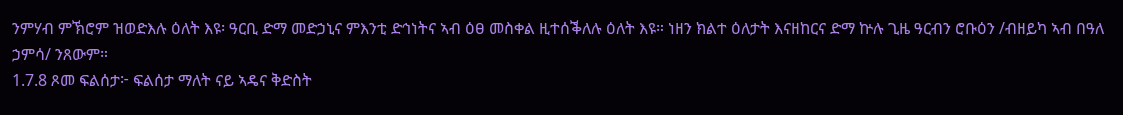ንምሃብ ምኽሮም ዝወድእሉ ዕለት እዩ፡ ዓርቢ ድማ መድኃኒና ምእንቲ ድኅነትና ኣብ ዕፀ መስቀል ዚተሰቕለሉ ዕለት እዩ። ነዘን ክልተ ዕለታት እናዘከርና ድማ ኵሉ ጊዜ ዓርብን ሮቡዕን /ብዘይካ ኣብ በዓለ ኃምሳ/ ንጸውም።
1.7.8 ጾመ ፍልሰታ፦ ፍልሰታ ማለት ናይ ኣዴና ቅድስት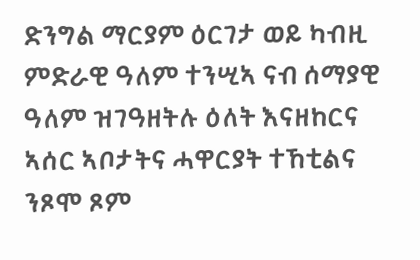ድንግል ማርያም ዕርገታ ወይ ካብዚ ምድራዊ ዓለም ተንሢኣ ናብ ሰማያዊ ዓለም ዝገዓዘትሉ ዕለት እናዘከርና ኣሰር ኣቦታትና ሓዋርያት ተኸቲልና ንጾሞ ጾም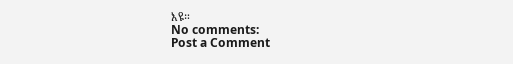እዩ።
No comments:
Post a Comment